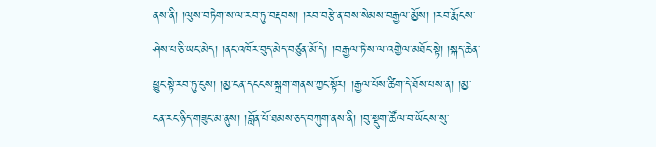ནས་ནི། །ལུས་བཏེག་ས་ལ་རབ་ཏུ་བརྡབས། །རབ་བརྩེ་ན་བས་སེམས་བརྒྱལ་མྱོས། །རབ་རྨོངས་ཤེས་པ་ཅི་ཡང་མེད། །ནང་འཁོར་བུད་མེད་བཙུན་མོ་དེ། །བརྒྱལ་ཏེ་ས་ལ་འགྱེལ་མཐོང་སྟེ། །སྐད་ཆེན་ཕྱུང་སྟེ་རབ་ཏུ་ངུས། །མྱ་ངན་དངངས་སྐྲག་གནས་ཀྱང་སྟོར། །རྒྱལ་པོས་ཚིག་དེ་ཐོས་པས་ན། །མྱ་ངན་རང་ཉིད་གཟུང་མ་ནུས། །བློན་པོ་ཐམས་ཅད་བཀུག་ནས་ནི། །བུ་སྡུག་ཚོལ་བ་ཡོངས་སུ་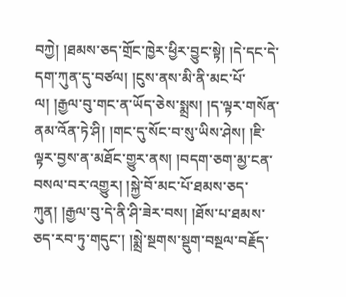བཀྱེ། །ཐམས་ཅད་གྲོང་ཁྱེར་ཕྱིར་བྱུང་སྟེ། །དེ་དང་དེ་དག་ཀུན་དུ་བཙལ། །ངུས་ནས་མི་ནི་མང་པོ་ལ། །རྒྱལ་བུ་གང་ན་ཡོད་ཅེས་སྨྲས། །ད་ལྟར་གསོན་ནམ་འོན་ཏེ་ཤི། །གང་དུ་སོང་བ་སུ་ཡིས་ཤེས། །ཇི་ལྟར་བྱས་ན་མཐོང་གྱུར་ནས། །བདག་ཅག་མྱ་ངན་བསལ་བར་འགྱུར། །སྐྱེ་བོ་མང་པོ་ཐམས་ཅད་ཀུན། །རྒྱལ་བུ་དེ་ནི་ཤི་ཟེར་བས། །ཐོས་པ་ཐམས་ཅད་རབ་ཏུ་གདུང་། །སྨྲེ་སྔགས་སྡུག་བསྔལ་བརྗོད་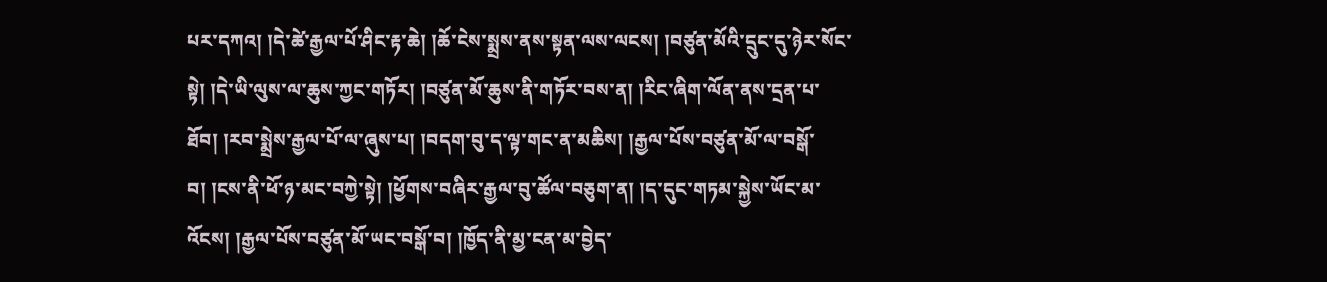པར་དཀའ། །དེ་ཚེ་རྒྱལ་པོ་ཤིང་རྟ་ཆེ། །ཆོ་ངེས་སྨྲས་ནས་སྟན་ལས་ལངས། །བཙུན་མོའི་དྲུང་དུ་ཉེར་སོང་སྟེ། །དེ་ཡི་ལུས་ལ་ཆུས་ཀྱང་གཏོར། །བཙུན་མོ་ཆུས་ནི་གཏོར་བས་ན། །རིང་ཞིག་ལོན་ནས་དྲན་པ་ཐོབ། །རབ་སྨྲེས་རྒྱལ་པོ་ལ་ཞུས་པ། །བདག་བུ་ད་ལྟ་གང་ན་མཆིས། །རྒྱལ་པོས་བཙུན་མོ་ལ་བསྒོ་བ། །ངས་ནི་ཕོ་ཉ་མང་བཀྱེ་སྟེ། །ཕྱོགས་བཞིར་རྒྱལ་བུ་ཚོལ་བཅུག་ན། །ད་དུང་གཏམ་སྐྱེས་ཡོང་མ་འོངས། །རྒྱལ་པོས་བཙུན་མོ་ཡང་བསྒོ་བ། །ཁྱོད་ནི་མྱ་ངན་མ་བྱེད་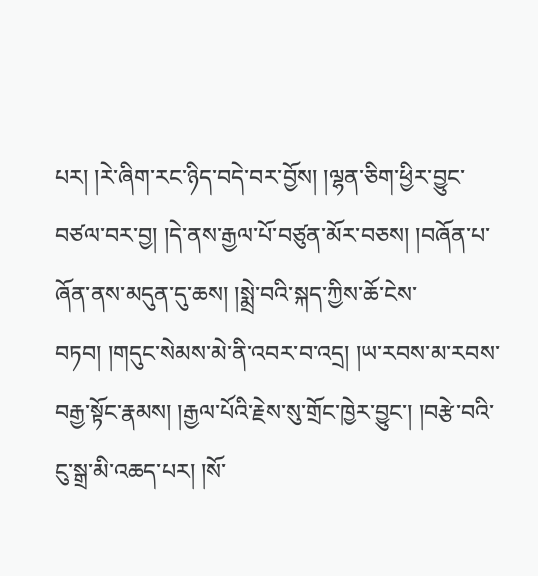པར། །རེ་ཞིག་རང་ཉིད་བདེ་བར་བྱོས། །ལྷན་ཅིག་ཕྱིར་བྱུང་བཙལ་བར་བྱ། །དེ་ནས་རྒྱལ་པོ་བཙུན་མོར་བཅས། །བཞོན་པ་ཞོན་ནས་མདུན་དུ་ཆས། །སྨྲེ་བའི་སྐད་ཀྱིས་ཆོ་ངེས་བཏབ། །གདུང་སེམས་མེ་ནི་འབར་བ་འདྲ། །ཡ་རབས་མ་རབས་བརྒྱ་སྟོང་རྣམས། །རྒྱལ་པོའི་རྗེས་སུ་གྲོང་ཁྱེར་བྱུང་། །བརྩེ་བའི་ངུ་སྒྲ་མི་འཆད་པར། །སོ་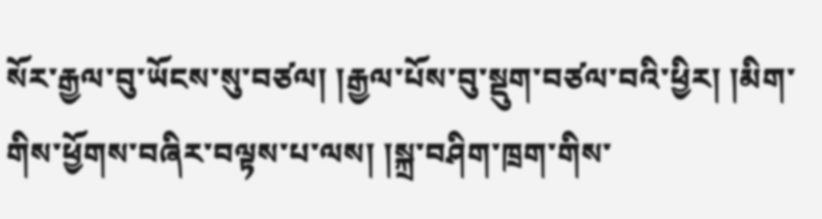སོར་རྒྱལ་བུ་ཡོངས་སུ་བཙལ། །རྒྱལ་པོས་བུ་སྡུག་བཙལ་བའི་ཕྱིར། །མིག་གིས་ཕྱོགས་བཞིར་བལྟས་པ་ལས། །སྐྲ་བཤིག་ཁྲག་གིས་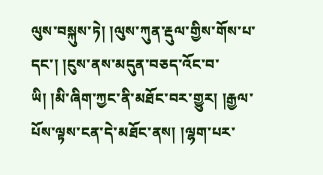ལུས་བསྐུས་ཏེ། །ལུས་ཀུན་རྡུལ་གྱིས་གོས་པ་དང་། །ངུས་ནས་མདུན་བཅད་འོང་བ་ཡི། །མི་ཞིག་ཀྱང་ནི་མཐོང་བར་གྱུར། །རྒྱལ་པོས་ལྟས་ངན་དེ་མཐོང་ནས། །ལྷག་པར་